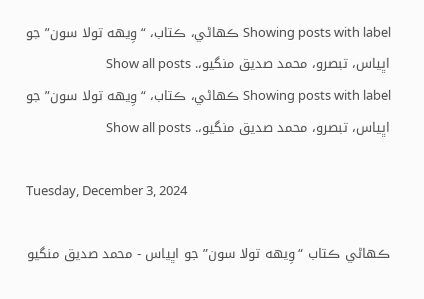Showing posts with label ڪهاڻي، ڪتاب، “وِيهه تولا سون” جو اڀياس، تبصرو، محمد صديق منگيو،. Show all posts
Showing posts with label ڪهاڻي، ڪتاب، “وِيهه تولا سون” جو اڀياس، تبصرو، محمد صديق منگيو،. Show all posts

Tuesday, December 3, 2024

ڪهاڻي ڪتاب “وِيهه تولا سون” جو اڀياس - محمد صديق منگيو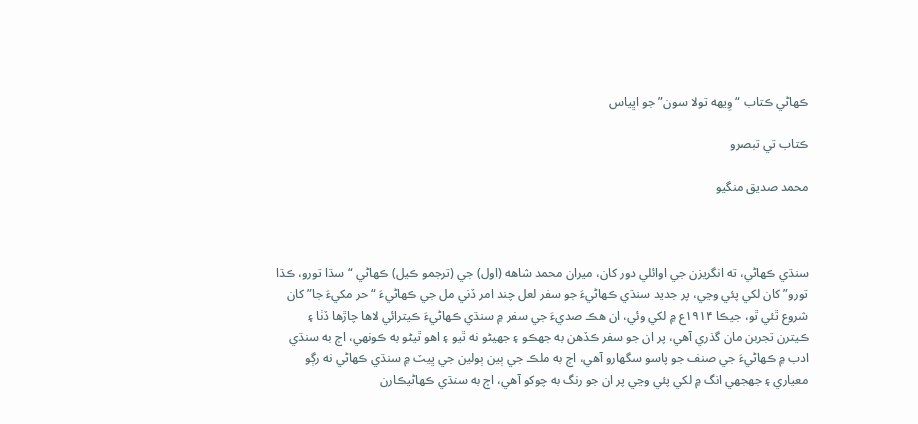ڪهاڻي ڪتاب “وِيهه تولا سون” جو اڀياس

ڪتاب تي تبصرو

محمد صديق منگيو



سنڌي ڪهاڻي، ته انگريزن جي اوائلي دور کان، ميران محمد شاهه (اول) جي (ترجمو ڪيل) ڪهاڻي “سڌا تورو، ڪڌا تورو” کان لکي پئي وڃي، پر جديد سنڌي ڪهاڻيءَ جو سفر لعل چند امر ڏني مل جي ڪهاڻيءَ “حر مکيءَ جا” کان شروع ٿئي ٿو، جيڪا ۱۹۱۴ع ۾ لکي وئي، ان هڪ صديءَ جي سفر ۾ سنڌي ڪهاڻيءَ ڪيترائي لاها چاڙها ڏٺا ۽ ڪيترن تجربن مان گذري آهي، پر ان جو سفر ڪڏهن به جهڪو ۽ جهيڻو نه ٿيو ۽ اهو ٿيڻو به ڪونهي، اڄ به سنڌي ادب ۾ ڪهاڻيءَ جي صنف جو پاسو سگهارو آهي، اڄ به ملڪ جي ٻين ٻولين جي ڀيٽ ۾ سنڌي ڪهاڻي نه رڳو معياري ۽ جهجهي انگ ۾ لکي پئي وڃي پر ان جو رنگ به چوکو آهي، اڄ به سنڌي ڪهاڻيڪارن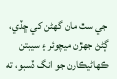جي سٿ مان گهڻن کي ڇڏي، ڳڻڻ جهڙن ميچوئر ۽ سيبتن ڪهاڻيڪارن جو انگ ڏسبو، ته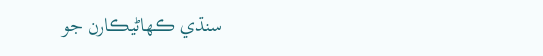سنڌي ڪهاڻيڪارن جو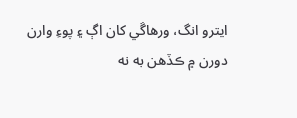ايترو انگ، ورهاڱي کان اڳ ۽ پوءِ وارن دورن ۾ ڪڏهن به نه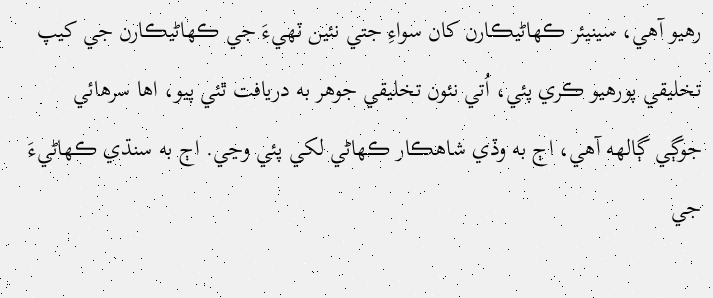رهيو آهي، سينيئر ڪهاڻيڪارن کان سواءِ جتي نئين ٽهيءَ جي ڪهاڻيڪارن جي کيپ تخليقي پورهيو ڪري پئي، اُتي نئون تخليقي جوهر به دريافت ٿئي پيو، اها سرهائي جوڳي ڳالهه آهي، اڄ به وڏي شاهڪار ڪهاڻي لکي پئي وڃي. اڄ به سنڌي ڪهاڻيءَ جي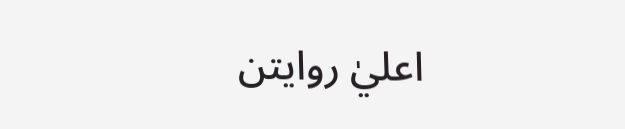اعليٰ روايتن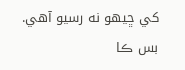کي ڇيهو نه رسيو آهي. بس ڪا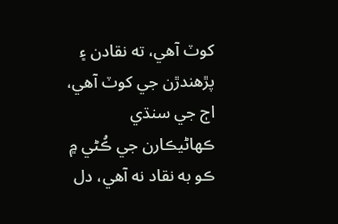کوٽ آهي، ته نقادن ۽ پڙهندڙن جي کوٽ آهي، اڄ جي سنڌي ڪهاڻيڪارن جي ڪُڻي ۾ ڪو به نقاد نه آهي، دل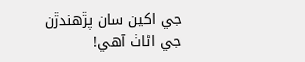جي اکين سان پڙهندڙن جي اڻاٺ آهي!